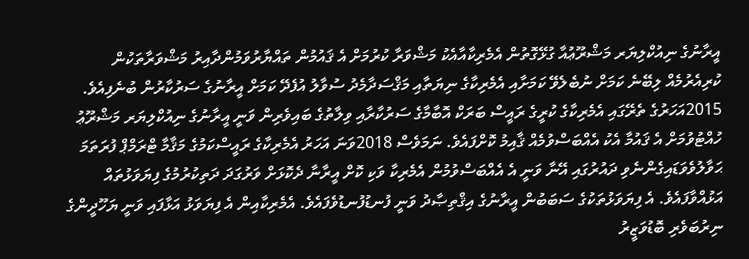އީރާނުގެ ނިއުކްލިޔަރ މަޝްރޫޢުއާ ގުޅޭގޮތުން އެމެރިކާއާއެކު މަޝްވަރާ ކުރުމަށް އެ ޤައުމުން ތައްޔާރުވަމުންދާއިރު މަޝްވަރާތަކުން ކުރިއެރުމެއް ލިބޭނެ ކަމަށް ނުބެލެވޭ ކަމަށާއި އެމެރިކާގެ ނިޔަތާއި މަޤްސަދާމެދު ސުވާލު އުފެދޭ ކަމަށް އީރާނުގެ ސަރުކާރުން ބުނެފިއެވެ.
2015އަހަރުގެ ތެރޭގައި އެމެރިކާގެ ކުރީގެ ރައީސް ބަރަކް އޮބާމާގެ ސަރުކާރާއި ވިލާތުގެ ބައިވެރިން ވަނީ އީރާނުގެ ނިއުކްލިޔަރ މަޝްރޫޢު ހުއްޓުވުމަށް އެ ޤައުމާ އެކު އެއްބަސްވުމެއް ޤާއިމު ކޮށްފައެވެ. ނަމަވެސް 2018ވަނަ އަހަރު އެމެރިކާގެ ރައީސްކަމުގެ މަޤާމާ ޓްރަމްޕް ފުރަތަމަ ޙަވާލުވެވަޑައިގެންނެވި ދައުރުގައި އޭނާ ވަނީ އެ އެއްބަސްވުމުން އެމެރިކާ ވަކި ކޮށް އީރާނާ ދެކޮޅަށް ވަރުގަދަ ދަތިކުރުމުގެ ފިޔަވަޅުތައް އަޅުއްވާފައެވެ. އެ ފިޔަވަޅުތަކުގެ ސަބަބުން އީރާނުގެ އިޤްތިޞާދު ވަނީ ފުނޑުފުނޑުވެފައެވެ. އެމެރިކާއިން އެ ފިޔަވަޅު އަޅާފައި ވަނީ ޔަހޫދީންގެ ނިރުބަވެރި ބޮޑުވަޒީރު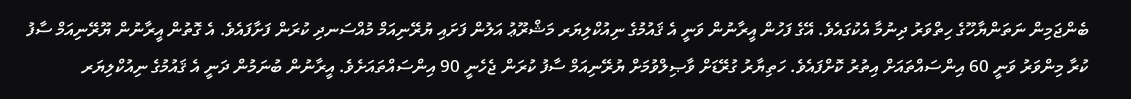ބެންޖަމިން ނަތަންޔާހޫގެ ހިތްވަރު ދިނުމާ އެކުގައެވެ. އޭގެ ފަހުން އީރާނުން ވަނީ އެ ޤައުމުގެ ނިއުކްލިޔަރ މަޝްރޫޢު އަލުން ފަށައި ޔުރޭނިއަމް މުއްސަނދި ކުރަން ފަށާފައެވެ. އެ ގޮތުން އީރާނުން ޔޫރޭނިއަމް ސާފު ކުރާ މިންވަރު ވަނީ 60 އިންސައްތައަށް އިތުރު ކޮށްފައެވެ. ހަތިޔާރު ގުރޭޑަށް ވާޞިލްވުމަށް ޔުރޭނިއަމް ސާފު ކުރަން ޖެހެނީ 90 އިންސައްތައަށެވެ. އީރާނުން ބުނަމުން ދަނީ އެ ޤައުމުގެ ނިއުކްލިޔަރ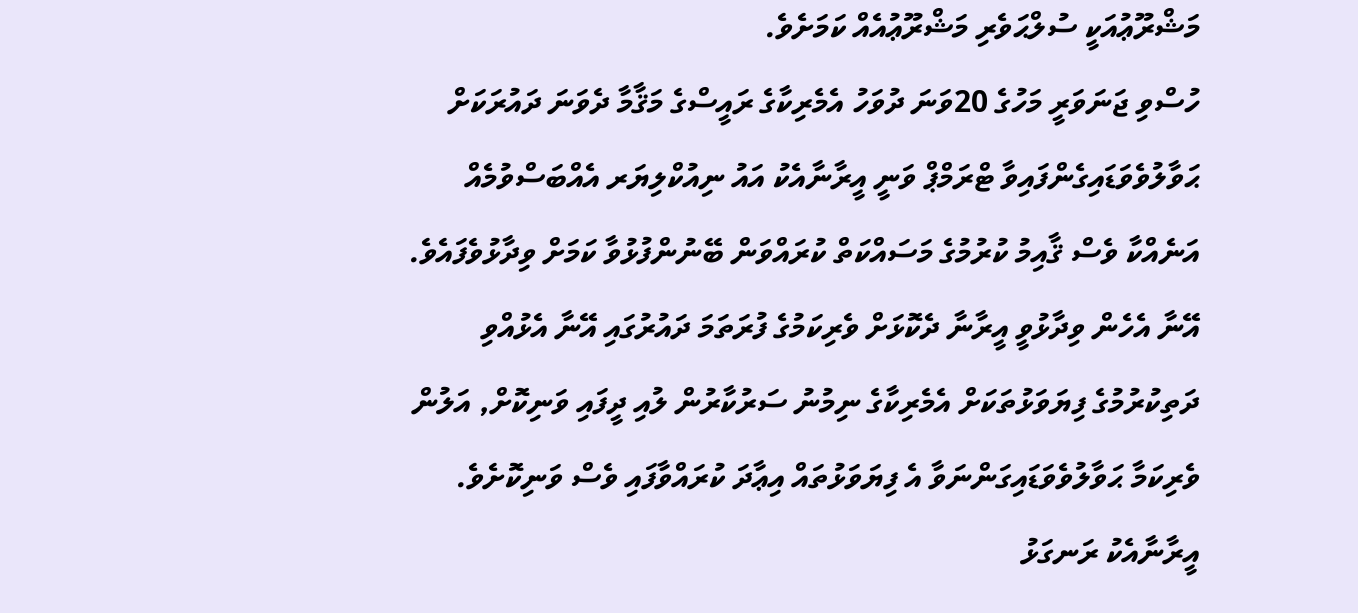މަޝްރޫޢުއަކީ ސުލްޙަވެރި މަޝްރޫޢުއެއް ކަމަށެވެ.
ހުސްވި ޖަނަވަރީ މަހުގެ 20ވަނަ ދުވަހު އެމެރިކާގެ ރައީސްގެ މަޤާމާ ދެވަނަ ދައުރަކަށް ޙަވާލުވެވަޑައިގެންފައިވާ ޓްރަމްޕް ވަނީ އީރާނާއެކު އައު ނިއުކްލިޔަރ އެއްބަސްވުމެއް އަނެއްކާ ވެސް ޤާއިމު ކުރުމުގެ މަސައްކަތް ކުރައްވަން ބޭނުންފުޅުވާ ކަމަށް ވިދާޅުވެފައެވެ. އޭނާ އެހެން ވިދާޅުވީ އީރާނާ ދެކޮޅަށް ވެރިކަމުގެ ފުރަތަމަ ދައުރުގައި އޭނާ އެޅުއްވި ދަތިކުރުމުގެ ފިޔަވަޅުތަކަށް އެމެރިކާގެ ނިމުނު ސަރުކާރުން ލުއި ދީފައި ވަނިކޮށް, އަލުން ވެރިކަމާ ޙަވާލުވެވަޑައިގަންނަވާ އެ ފިޔަވަޅުތައް އިޢާދަ ކުރައްވާފައި ވެސް ވަނިކޮށެވެ. އީރާނާއެކު ރަނގަޅު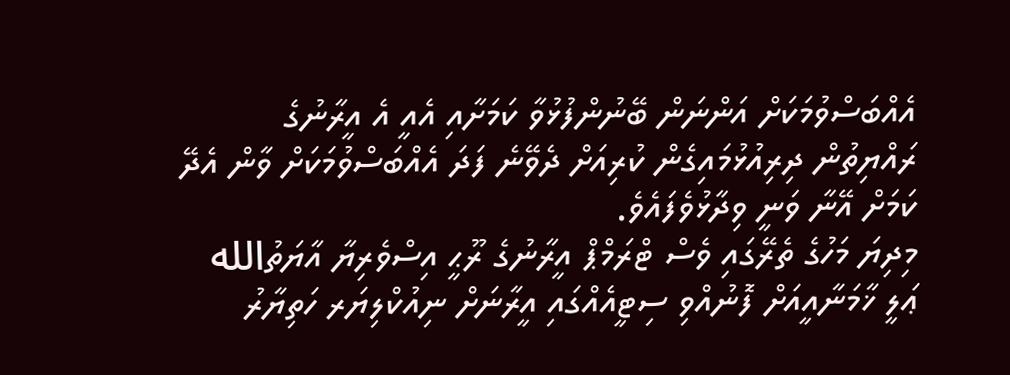އެއްބަސްވުމަކަށް އަންނަން ބޭނުންފުޅުވާ ކަމަށާއި އެއީ އެ އީރާނުގެ ރައްޔިތުން ދިރިއުޅުމައިގެން ކުރިއަށް ދެވޭނެ ފަދަ އެއްބަސްވުމަކަށް ވާން އެދޭ ކަމަށް އޭނާ ވަނީ ވިދާޅުވެފައެވެ.
މިދިޔަ މަހުގެ ތެރޭގައި ވެސް ޓްރަމްޕް އީރާނުގެ ރޫޙީ އިސްވެރިޔާ އާޔަތުالله ޢަލީ ޚާމަނާއީއަށް ފޮނުއްވި ސިޓީއެއްގައި އީރާނަށް ނިއުކްލިޔަރ ހަތިޔާރު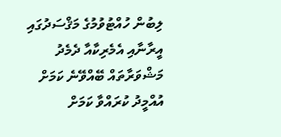ލިބުން ހުއްޓުވުމުގެ މަޤްސަދުގައި އީރާނާއި އެމެރިކާއާ ދެމެދު މަޝްވަރާތައް ބޭއްވޭނެ ކަމަށް އުއްމީދު ކުރައްވާ ކަމަށް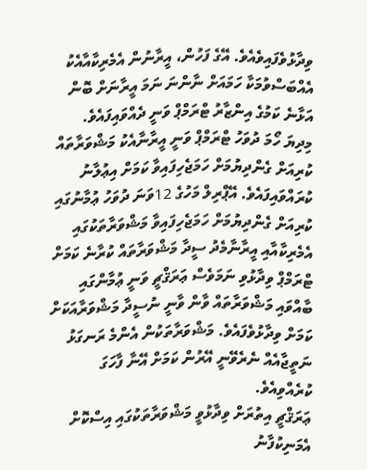ވިދާޅުވެފައިވެއެވެ. އޭގެ ފަހުން، އީރާނުން އެމެރިކާއާއެކު އެއްބަސްވުމަކާ ހަމައަށް ނާންނަ ނަމަ އީރާނަށް ބޮން އަޅާނެ ކަމުގެ އިންޒާރު ޓްރަމްޕް ވަނީ ދެއްވައިފައެވެ.
މިދިޔަ ހޯމަ ދުވަހު ޓްރަމްޕް ވަނީ އީރާނާއެކު މަޝްވަރާތައް ކުރިއަށް ގެންދިޔުމަށް ހަމަޖެހިފައިވާ ކަމަށް އިޢުލާނު ކުރައްވައިފައެވެ. އޭޕްރިލް މަހުގެ 12ވަނަ ދުވަހު ޢުމާނުގައި ކުރިއަށް ގެންދިޔުމަށް ހަމަޖެހިފައިވާ މަޝްވަރާތަކުގައި އެމެރިކާއާއި އީރާނާމެދު ސީދާ މަޝްވަރާތައް ކުރާނެ ކަމަށް ޓްރަމްޕް ވިދާޅުވި ނަމަވެސް ޢަރަޤްޗީ ވަނީ ޢުމާންގައި ބާއްވައި މަޝްވަރާތައް ވާން ވާނީ ނުސީދާ މަޝްވަރާއަކަށް ކަމަށް ވިދާޅުވެފައެވެ. މަޝްވަރާތަކުން އެންމެ ރަނގަޅު ނަތީޖާއެއް ނެރެވޭނީ އޭރުން ކަމަށް އޭނާ ފާހަގަ ކުރެއްވިއެވެ.
ޢަރަޤްޗީ އިތުރަށް ވިދާޅުވީ މަޝްވަރާތަކުގައި އިސްކޮށް އެމަނިކުފާނު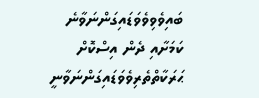ބައިވެވިވެވަޑައިގަންނަވާނެ ކަމަށާއި ދެން އިސްކޮށް ޙަރަކާތްތެރިވެވަޑައިގަންނަވާނީ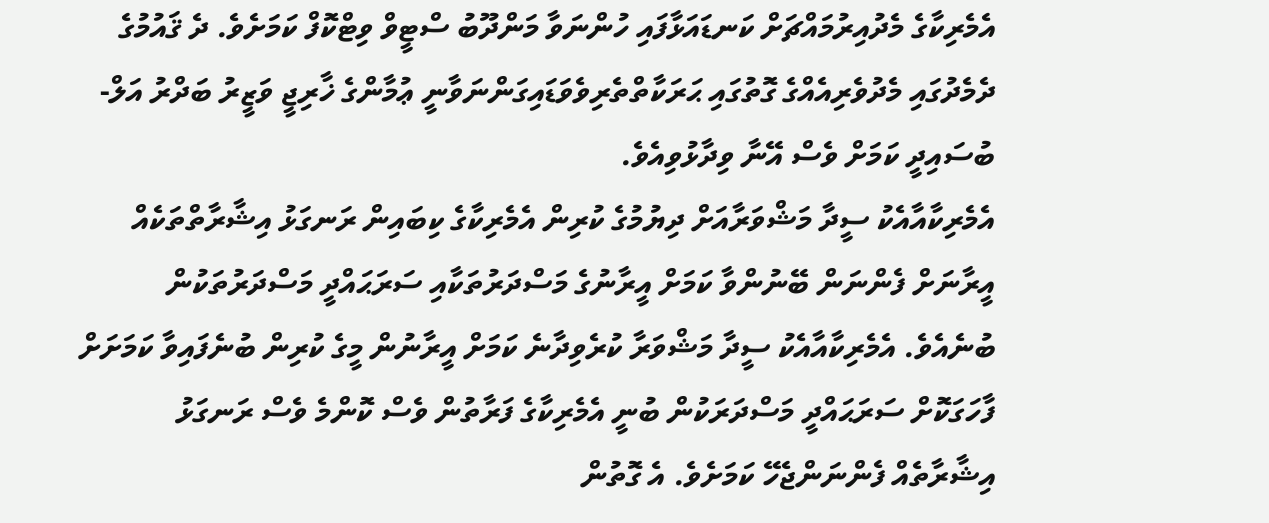އެމެރިކާގެ މެދުއިރުމައްޗަށް ކަނޑައަޅާފައި ހުންނަވާ މަންދޫބު ސްޓީވް ވިޓްކޮފް ކަމަށެވެ. ދެ ޤައުމުގެ ދެމެދުގައި މެދުވެރިއެއްގެ ގޮތުގައި ޙަރަކާތްތެރިވެވަޑައިގަންނަވާނީ ޢުމާންގެ ޚާރިޖީ ވަޒީރު ބަދްރު އަލް-ބުސައިދީ ކަމަށް ވެސް އޭނާ ވިދާޅުވިއެވެ.
އެމެރިކާއާއެކު ސީދާ މަޝްވަރާއަށް ދިޔުމުގެ ކުރިން އެމެރިކާގެ ކިބައިން ރަނގަޅު އިޝާރާތްތަކެއް އީރާނަށް ފެންނަން ބޭނުންވާ ކަމަށް އީރާނުގެ މަސްދަރުތަކާއި ސަރަޙައްދީ މަސްދަރުތަކުން ބުނެއެވެ. އެމެރިކާއާއެކު ސީދާ މަޝްވަރާ ކުރެވިދާނެ ކަމަށް އީރާނުން މީގެ ކުރިން ބުނެފައިވާ ކަމަށަށް ފާހަގަކޮށް ސަރަޙައްދީ މަސްދަރަކުން ބުނީ އެމެރިކާގެ ފަރާތުން ވެސް ކޮންމެ ވެސް ރަނގަޅު އިޝާރާތެއް ފެންނަންޖެހޭ ކަމަށެވެ. އެ ގޮތުން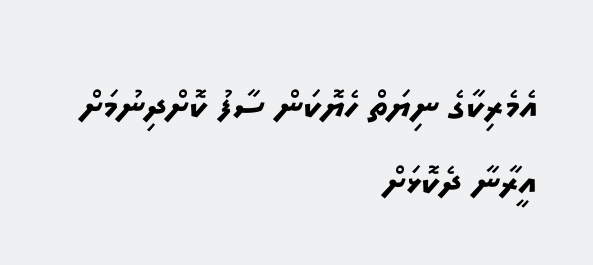އެމެރިކާގެ ނިޔަތް ހެޔޮކަން ސާފު ކޮށްދިނުމަށް އީރާނާ ދެކޮޅަށް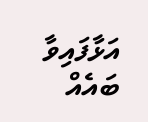އަޅާފައިވާ ބައެއް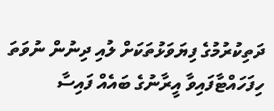ދަތިކުރުމުގެ ފިޔަވަޅުތަކަށް ލުއި ދިނުން ނުވަތަ ހިފަހައްޓާފައިވާ އީރާނުގެ ބައެއް ފައިސާ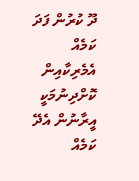ދޫ ކުރުން ފަދަ ކަމެއް އެމެރިކާއިން ކޮށްދިނުމަކީ އީރާނުން އެދޭ ކަމެއް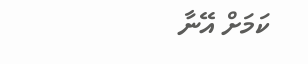ކަމަށް އޭނާ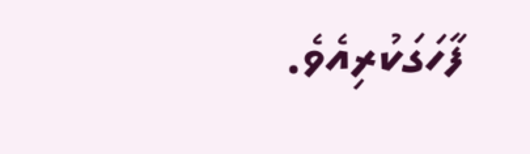ފާހަގަކުރިއެވެ.